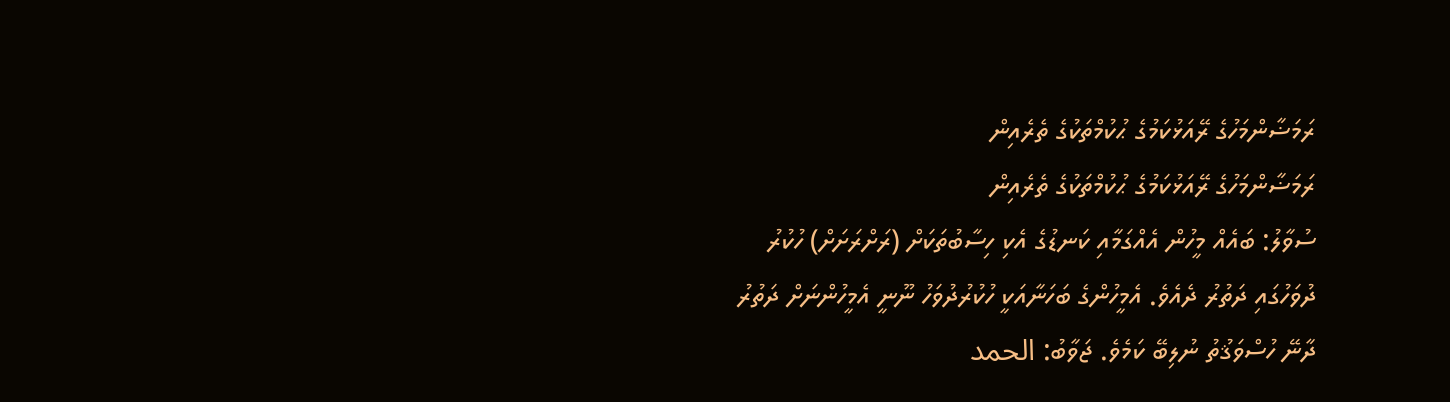ރަމަޟާންމަހުގެ ރޭއަޅުކަމުގެ ޙުކުމްތަކުގެ ތެރެއިން
ރަމަޟާންމަހުގެ ރޭއަޅުކަމުގެ ޙުކުމްތަކުގެ ތެރެއިން
ސުވާލު: ބައެއް މީހުން އެއްގަމާއި ކަނޑުގެ އެކި ހިސާބުތަކަށް (ރަށްރަށަށް) ހުކުރު ދުވަހުގައި ދަތުރު ދެއެވެ. އެމީހުންގެ ބަހަނާއަކީ ހުކުރުދުވަހު ނޫނީ އެމީހުންނަށް ދަތުރު ދާނޭ ހުސްވަޤުތު ނުލިބޭ ކަމެވެ. ޖަވާބު: الحمد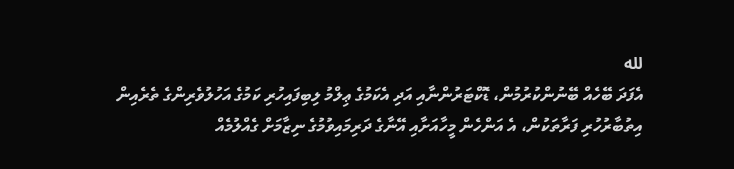لله
އެފަދަ ބޭހެއް ބޭނުންކުރުމުން، ޑޮކްޓަރުންނާއި އަދި އެކަމުގެ ޢިލްމު ލިބިފައިހުރި ކަމުގެ އަހުލުވެރިންގެ ތެރެއިން އިތުބާރުހުރި ފަރާތަކުން، އެ އަންހެން މީހާއަށާއި އޭނާގެ ދަރިމައިވުމުގެ ނިޒާމަށް ގެއްލުމެއް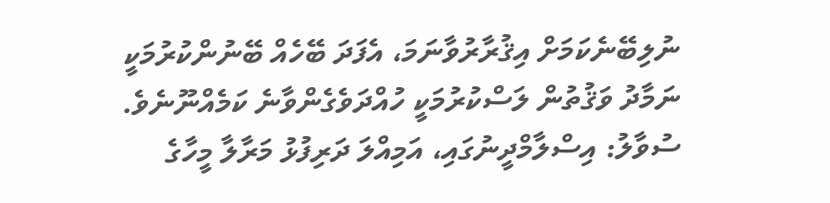ނުލިބޭނެކަމަށް އިޤުރާރުވާނަމަ، އެފަދަ ބޭހެއް ބޭނުންކުރުމަކީ
ނަމާދު ވަޤުތުން ލަސްކުރުމަކީ ހުއްދަވެގެންވާނެ ކަމެއްނޫނެވެ.
ސުވާލު: އިސްލާމްދީނުގައި، އަމިއްލަ ދަރިފުޅު މަރާލާ މީހާގެ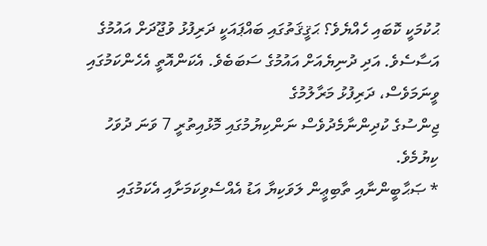ޙުކުމަކީ ކޮބައި ހެއްޔެވެ؟ ޙަޤީޤަތުގައި ބައްޕައަކީ ދަރިފުޅު ވުޖޫދަށް އައުމުގެ އަސާސެވެ. އަދި ދުނިޔެއަށް އައުމުގެ ސަބަބެވެ. އެކަންއޮތީ އެހެންކަމުގައި ވީނަމަވެސް، ދަރިފުޅު މަރާލުމުގެ
ޖިންސުގެ ކުދިންނާމެދުވެސް ނަންކިޔުމުގައި މޮޅުއިތުރީ 7 ވަނަ ދުވަހު ކިޔުމެވެ.
* ޞަޙާބީންނާއި ތާބިޢީން ލަވަކިޔާ އަޑު އެއްސެވިކަމަށާއި އެކަމުގައި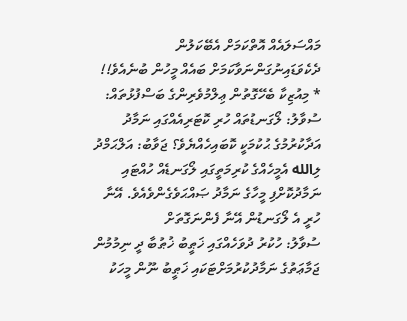މައްސަލައެއް އޮތްކަމަށް އެބޭކަލުން ދެކެވަޑައިނުގަންނަވާކަމަށް ބައެއް މީހުން ބުނެއެވެ!!
* މިއުޒިކާ ބެހޭގޮތުން ޢިލްމުވެރިންގެ ބަސްފުޅުތައް:
ސުވާލު: ލޯގަނޑުތައް ހުރި ކޮޓަރިއެއްގައި ނަމާދު އަދާކުރުމުގެ ޙުކުމަކީ ކޮބައިހެއްޔެވެ؟ ޖަވާބު: އަލްޙަމްދު ލިالله އެމީހެއްގެ ކުރިމަތީގައި ލޯގަނޑެއް ހުއްޓައި ނަމާދުކޮށްފި މީހާގެ ނަމާދު ޞައްޙަވެގެންވެއެވެ. އޭނާ ހުރީ އެ ލޯގަނޑުން އޭނާ ފެންނަގޮތަށް
ސުވާލު: ހުކުރު ދުވަހެއްގައި ޚަޠީބު ޚުޠުބާ ދީ ނިމުމުން ޖަމާޢަތުގެ ނަމާދުކުރުމަށްޓަކައި ޚަޠީބު ނޫން މީހަކު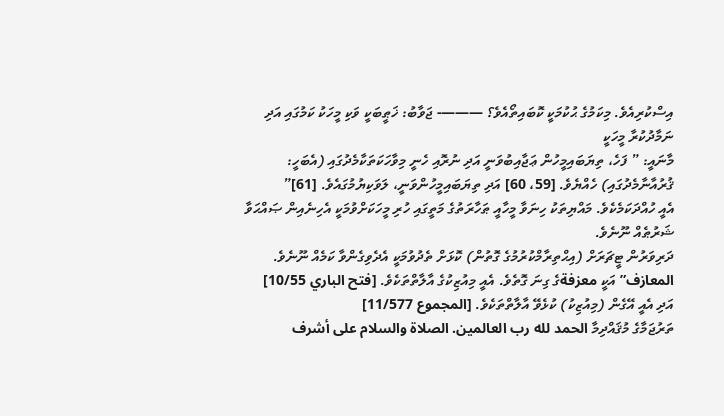އިސްކުރިއެވެ. މިކަމުގެ ޙުކުމަކީ ކޮބައިތޯއެވެ؟ ———- ޖަވާބު: ޚަޠީބަކީ ވަކި މީހަކު ކަމުގައި އަދި ނަމާދުކުރާ މީހަކީ
މާނައީ: ” ފަހެ، ތިޔަބައިމީހުން ޢަޖާއިބުވަނީ އަދި ނުރޮއި ހެނީ މިވާހަކަތަކާމެދުގައި (އެބަހީ: ޤުރުއާނާމެދުގައި) ހެއްޔެވެ. [59، 60] އަދި ތިޔަބައިމީހުންވަނީ، ލަވަކިޔުމުގައެވެ. [61]”
އެއީ ހުއްދަކަމެކެވެ. މައްޔިތަކު ހިނަވާ މީހާއީ ޠަހާރަތުގެ މަތީގައި ހުރި މީހަކަށްވުމަކީ އެހިނެއިން ޞައްޙަވާ ޝަރުޠެއް ނޫނެވެ.
ދަރިވަރުން ޓީޗަރަށް (އިޙްތިރާމްކުރުމުގެ ގޮތުން) ކޮޅަށް ތެދުވުމަކީ އެދެވިގެންވާ ކަމެއް ނޫނެވެ.
المعازف” އަކީ معزفةގެ ގިނަ ގޮތެވެ. އެއީ މިއުޒިކުގެ އާލާތްތަކެވެ. [فتح الباري 10/55] އަދި އެއީ އޭގެން (މިއުޒިކު) ކުޅެވޭ އާލާތްތަކެވެ. [المجموع 11/577]
ތަރުޖަމާގެ މުޤައްދިމާ الحمد لله رب العالمين. الصلاة والسلام على أشرف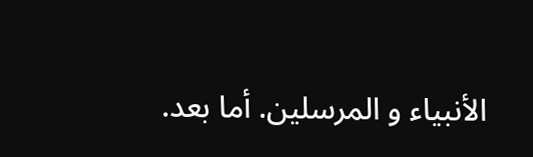الأنبياء و المرسلين. أما بعد.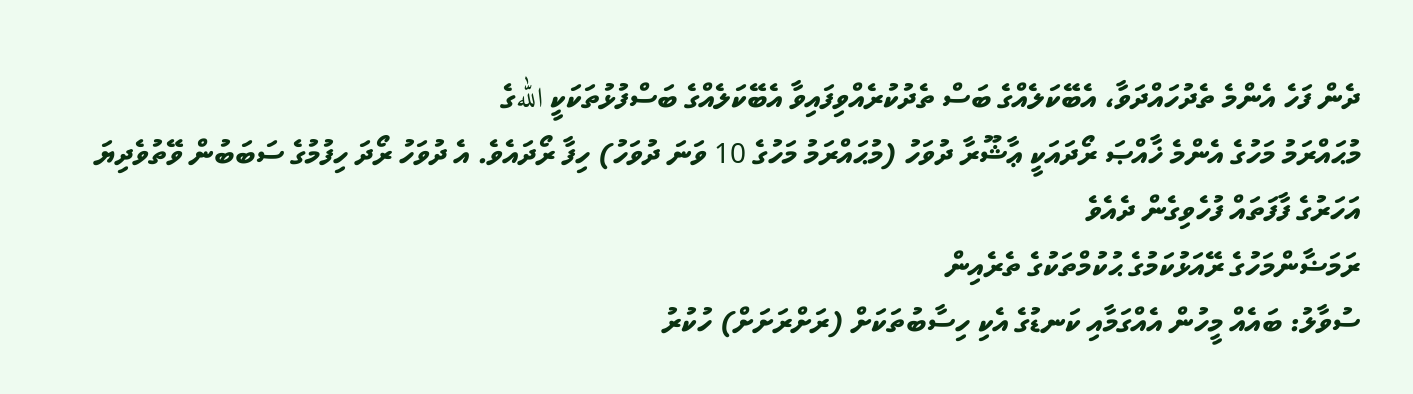ދެން ފަހެ އެންމެ ތެދުހައްދަވާ، އެބޭކަލެއްގެ ބަސް ތެދުކުރެއްވިފައިވާ އެބޭކަލެއްގެ ބަސްފުޅުތަކަކީ اللهގެ
މުޙައްރަމު މަހުގެ އެންމެ ޚާއްޞަ ރޯދައަކީ ޢާޝޫރާ ދުވަހު (މުޙައްރަމު މަހުގެ 10 ވަނަ ދުވަހު) ހިފާ ރޯދައެވެ. އެ ދުވަހު ރޯދަ ހިފުމުގެ ސަބަބުން ވޭތުވެދިޔަ އަހަރުގެ ފާފަތައް ފުހެވިގެން ދެއެވެ
ރަމަޟާންމަހުގެ ރޭއަޅުކަމުގެ ޙުކުމްތަކުގެ ތެރެއިން
ސުވާލު: ބައެއް މީހުން އެއްގަމާއި ކަނޑުގެ އެކި ހިސާބުތަކަށް (ރަށްރަށަށް) ހުކުރު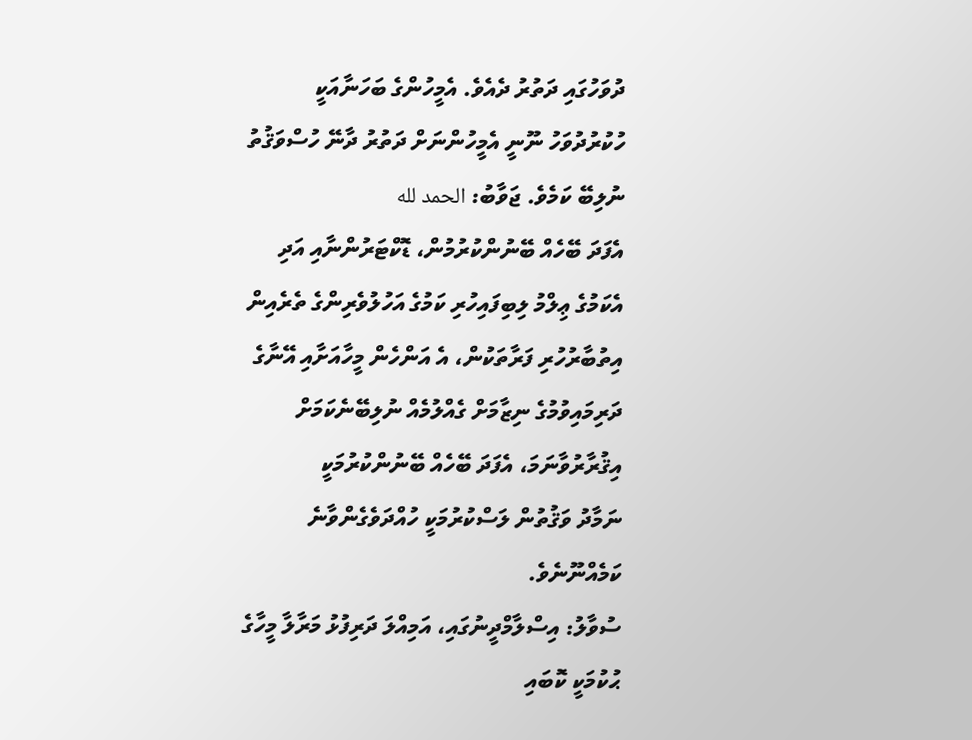ދުވަހުގައި ދަތުރު ދެއެވެ. އެމީހުންގެ ބަހަނާއަކީ ހުކުރުދުވަހު ނޫނީ އެމީހުންނަށް ދަތުރު ދާނޭ ހުސްވަޤުތު ނުލިބޭ ކަމެވެ. ޖަވާބު: الحمد لله
އެފަދަ ބޭހެއް ބޭނުންކުރުމުން، ޑޮކްޓަރުންނާއި އަދި އެކަމުގެ ޢިލްމު ލިބިފައިހުރި ކަމުގެ އަހުލުވެރިންގެ ތެރެއިން އިތުބާރުހުރި ފަރާތަކުން، އެ އަންހެން މީހާއަށާއި އޭނާގެ ދަރިމައިވުމުގެ ނިޒާމަށް ގެއްލުމެއް ނުލިބޭނެކަމަށް އިޤުރާރުވާނަމަ، އެފަދަ ބޭހެއް ބޭނުންކުރުމަކީ
ނަމާދު ވަޤުތުން ލަސްކުރުމަކީ ހުއްދަވެގެންވާނެ ކަމެއްނޫނެވެ.
ސުވާލު: އިސްލާމްދީނުގައި، އަމިއްލަ ދަރިފުޅު މަރާލާ މީހާގެ ޙުކުމަކީ ކޮބައި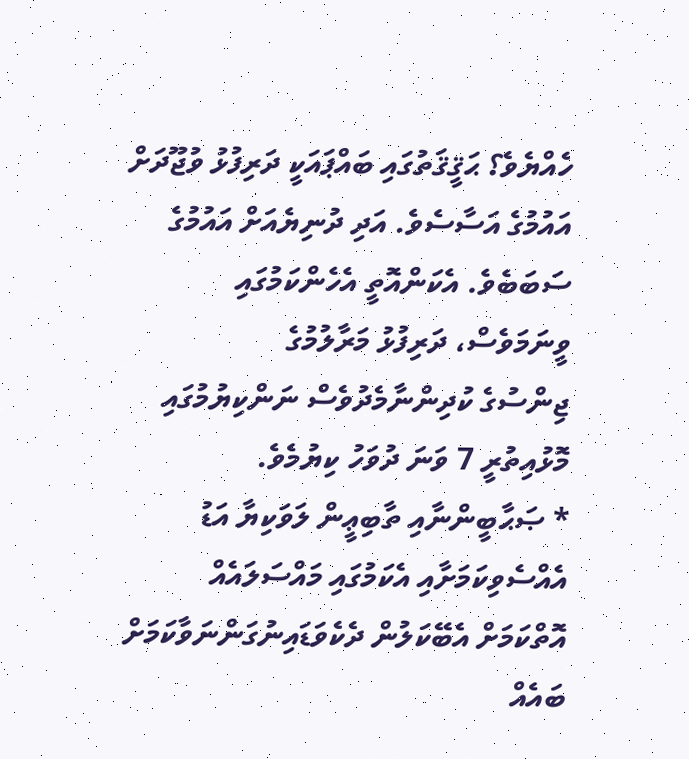ހެއްޔެވެ؟ ޙަޤީޤަތުގައި ބައްޕައަކީ ދަރިފުޅު ވުޖޫދަށް އައުމުގެ އަސާސެވެ. އަދި ދުނިޔެއަށް އައުމުގެ ސަބަބެވެ. އެކަންއޮތީ އެހެންކަމުގައި ވީނަމަވެސް، ދަރިފުޅު މަރާލުމުގެ
ޖިންސުގެ ކުދިންނާމެދުވެސް ނަންކިޔުމުގައި މޮޅުއިތުރީ 7 ވަނަ ދުވަހު ކިޔުމެވެ.
* ޞަޙާބީންނާއި ތާބިޢީން ލަވަކިޔާ އަޑު އެއްސެވިކަމަށާއި އެކަމުގައި މައްސަލައެއް އޮތްކަމަށް އެބޭކަލުން ދެކެވަޑައިނުގަންނަވާކަމަށް ބައެއް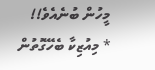މީހުން ބުނެއެވެ!!
* މިއުޒިކާ ބެހޭގޮތުން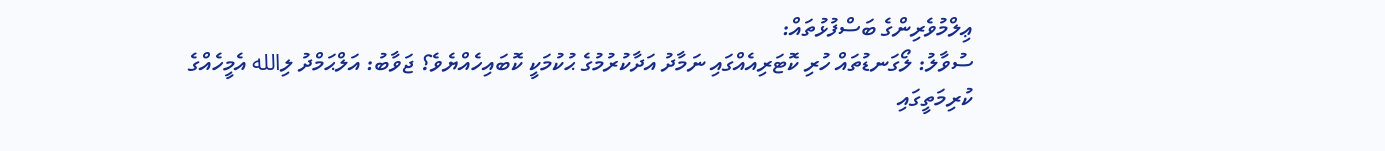ޢިލްމުވެރިންގެ ބަސްފުޅުތައް:
ސުވާލު: ލޯގަނޑުތައް ހުރި ކޮޓަރިއެއްގައި ނަމާދު އަދާކުރުމުގެ ޙުކުމަކީ ކޮބައިހެއްޔެވެ؟ ޖަވާބު: އަލްޙަމްދު ލިالله އެމީހެއްގެ ކުރިމަތީގައި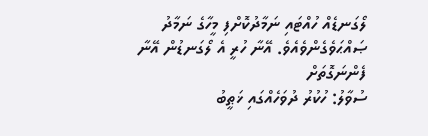ލޯގަނޑެއް ހުއްޓައި ނަމާދުކޮށްފި މީހާގެ ނަމާދު ޞައްޙަވެގެންވެއެވެ. އޭނާ ހުރީ އެ ލޯގަނޑުން އޭނާ ފެންނަގޮތަށް
ސުވާލު: ހުކުރު ދުވަހެއްގައި ޚަޠީބު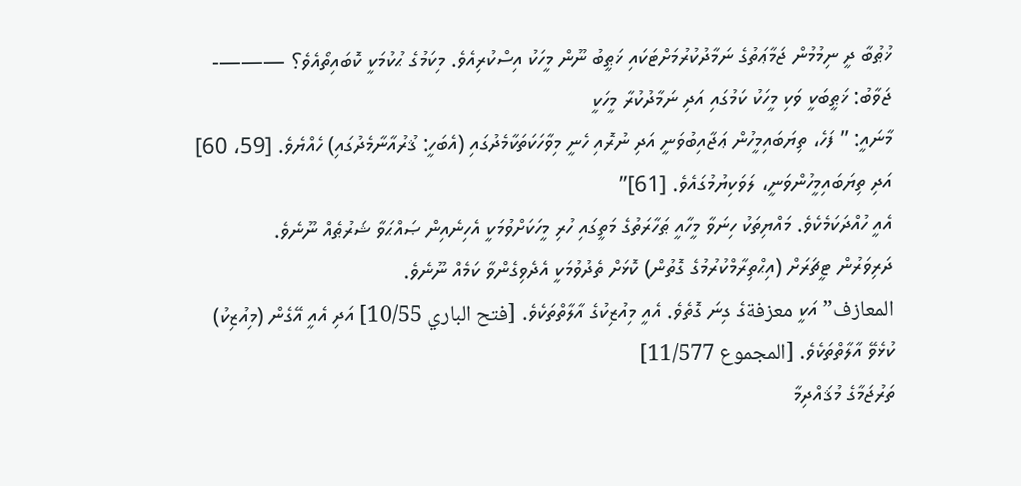ޚުޠުބާ ދީ ނިމުމުން ޖަމާޢަތުގެ ނަމާދުކުރުމަށްޓަކައި ޚަޠީބު ނޫން މީހަކު އިސްކުރިއެވެ. މިކަމުގެ ޙުކުމަކީ ކޮބައިތޯއެވެ؟ ———- ޖަވާބު: ޚަޠީބަކީ ވަކި މީހަކު ކަމުގައި އަދި ނަމާދުކުރާ މީހަކީ
މާނައީ: ” ފަހެ، ތިޔަބައިމީހުން ޢަޖާއިބުވަނީ އަދި ނުރޮއި ހެނީ މިވާހަކަތަކާމެދުގައި (އެބަހީ: ޤުރުއާނާމެދުގައި) ހެއްޔެވެ. [59، 60] އަދި ތިޔަބައިމީހުންވަނީ، ލަވަކިޔުމުގައެވެ. [61]”
އެއީ ހުއްދަކަމެކެވެ. މައްޔިތަކު ހިނަވާ މީހާއީ ޠަހާރަތުގެ މަތީގައި ހުރި މީހަކަށްވުމަކީ އެހިނެއިން ޞައްޙަވާ ޝަރުޠެއް ނޫނެވެ.
ދަރިވަރުން ޓީޗަރަށް (އިޙްތިރާމްކުރުމުގެ ގޮތުން) ކޮޅަށް ތެދުވުމަކީ އެދެވިގެންވާ ކަމެއް ނޫނެވެ.
المعازف” އަކީ معزفةގެ ގިނަ ގޮތެވެ. އެއީ މިއުޒިކުގެ އާލާތްތަކެވެ. [فتح الباري 10/55] އަދި އެއީ އޭގެން (މިއުޒިކު) ކުޅެވޭ އާލާތްތަކެވެ. [المجموع 11/577]
ތަރުޖަމާގެ މުޤައްދިމާ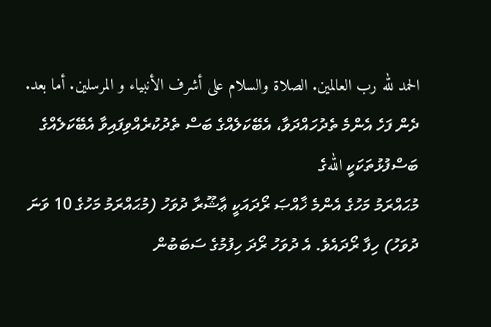الحمد لله رب العالمين. الصلاة والسلام على أشرف الأنبياء و المرسلين. أما بعد. ދެން ފަހެ އެންމެ ތެދުހައްދަވާ، އެބޭކަލެއްގެ ބަސް ތެދުކުރެއްވިފައިވާ އެބޭކަލެއްގެ ބަސްފުޅުތަކަކީ اللهގެ
މުޙައްރަމު މަހުގެ އެންމެ ޚާއްޞަ ރޯދައަކީ ޢާޝޫރާ ދުވަހު (މުޙައްރަމު މަހުގެ 10 ވަނަ ދުވަހު) ހިފާ ރޯދައެވެ. އެ ދުވަހު ރޯދަ ހިފުމުގެ ސަބަބުން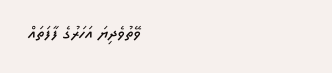ވޭތުވެދިޔަ އަހަރުގެ ފާފަތައް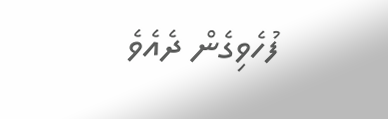ފުހެވިގެން ދެއެވެ